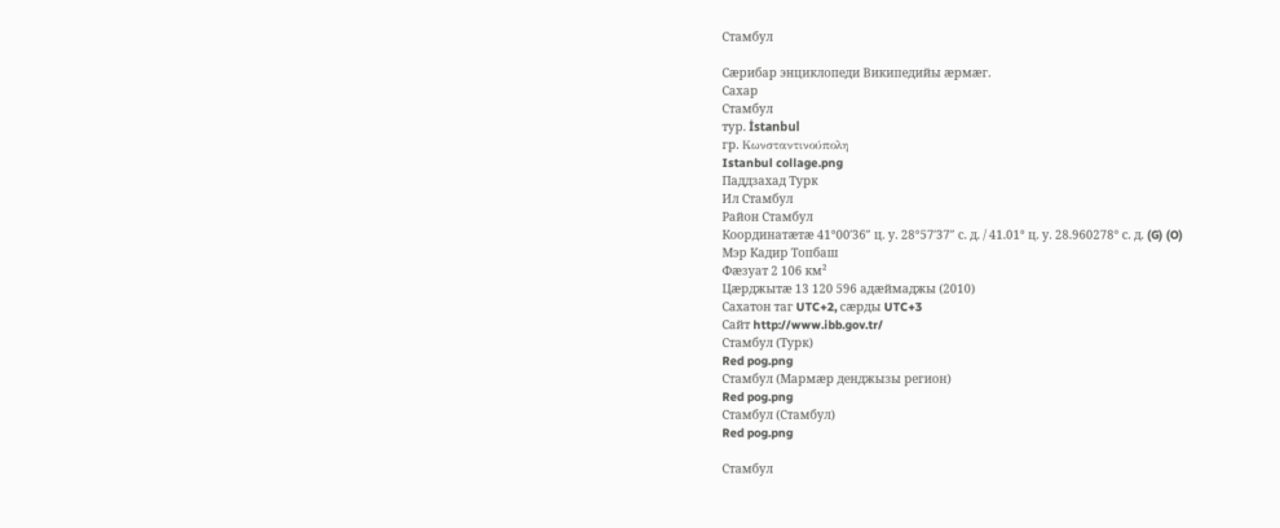Стамбул

Сæрибар энциклопеди Википедийы æрмæг.
Сахар
Стамбул
тур. İstanbul
гр. Κωνσταντινούπολη
Istanbul collage.png
Паддзахад Турк
Ил Стамбул
Район Стамбул
Координатæтæ 41°00′36″ ц. у. 28°57′37″ с. д. / 41.01° ц. у. 28.960278° с. д. (G) (O)
Мэр Кадир Топбаш
Фæзуат 2 106 км²
Цæрджытæ 13 120 596 адæймаджы (2010)
Сахатон таг UTC+2, сæрды UTC+3
Сайт http://www.ibb.gov.tr/
Стамбул (Турк)
Red pog.png
Стамбул (Мармæр денджызы регион)
Red pog.png
Стамбул (Стамбул)
Red pog.png

Стамбул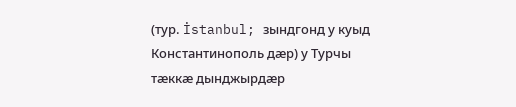(тур. İstanbul; зындгонд у куыд Константинополь дæр) у Турчы тæккæ дынджырдæр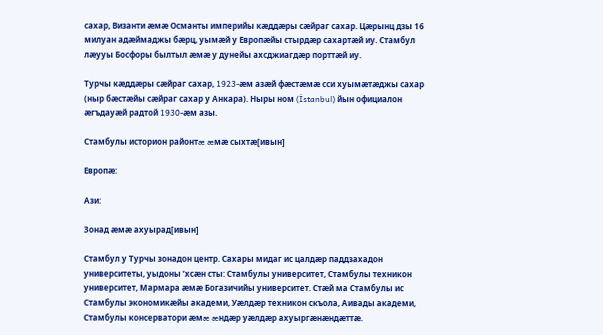сахар, Византи æмæ Османты империйы кæддæры сæйраг сахар. Цæрынц дзы 16 милуан адæймаджы бæрц, уымæй у Европæйы стырдæр сахартæй иу. Стамбул лæууы Босфоры былтыл æмæ у дунейы ахсджиагдæр порттæй иу.

Турчы кæддæры сæйраг сахар, 1923-æм азæй фæстæмæ сси хуымæтæджы сахар (ныр бæстæйы сæйраг сахар у Анкара). Ныры ном (İstanbul) йын официалон æгъдауæй радтой 1930-æм азы.

Стамбулы историон районтæ æмæ сыхтæ[ивын]

Европæ:

Ази:

Зонад æмæ ахуырад[ивын]

Стамбул у Турчы зонадон центр. Сахары мидаг ис цалдæр паддзахадон университеты, уыдоны ’хсæн сты: Стамбулы университет, Стамбулы техникон университет, Мармара æмæ Богазичийы университет. Стæй ма Стамбулы ис Стамбулы экономикæйы академи, Уæлдæр техникон скъола, Аивады академи, Стамбулы консерватори æмæ æндæр уæлдæр ахуыргæнæндæттæ.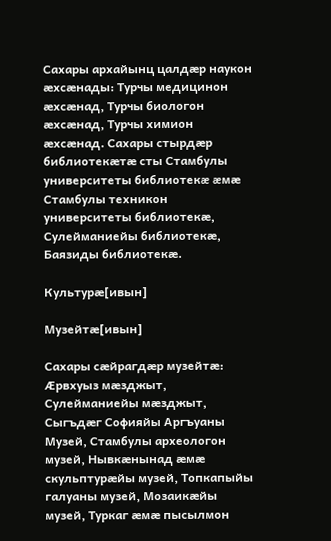Сахары архайынц цалдæр наукон æхсæнады: Турчы медицинон æхсæнад, Турчы биологон æхсæнад, Турчы химион æхсæнад. Сахары стырдæр библиотекæтæ сты Стамбулы университеты библиотекæ æмæ Стамбулы техникон университеты библиотекæ, Сулейманиейы библиотекæ, Баязиды библиотекæ.

Культурæ[ивын]

Музейтæ[ивын]

Сахары сæйрагдæр музейтæ: Æрвхуыз мæзджыт, Сулейманиейы мæзджыт, Сыгъдæг Софияйы Аргъуаны Музей, Стамбулы археологон музей, Нывкæнынад æмæ скульптурæйы музей, Топкапыйы галуаны музей, Мозаикæйы музей, Туркаг æмæ пысылмон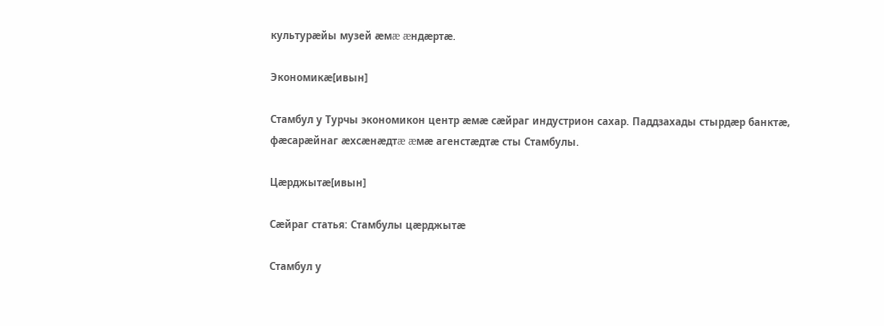культурæйы музей æмæ æндæртæ.

Экономикæ[ивын]

Стамбул у Турчы экономикон центр æмæ сæйраг индустрион сахар. Паддзахады стырдæр банктæ, фæсарæйнаг æхсæнæдтæ æмæ агенстæдтæ сты Стамбулы.

Цæрджытæ[ивын]

Сæйраг статья: Стамбулы цæрджытæ

Стамбул у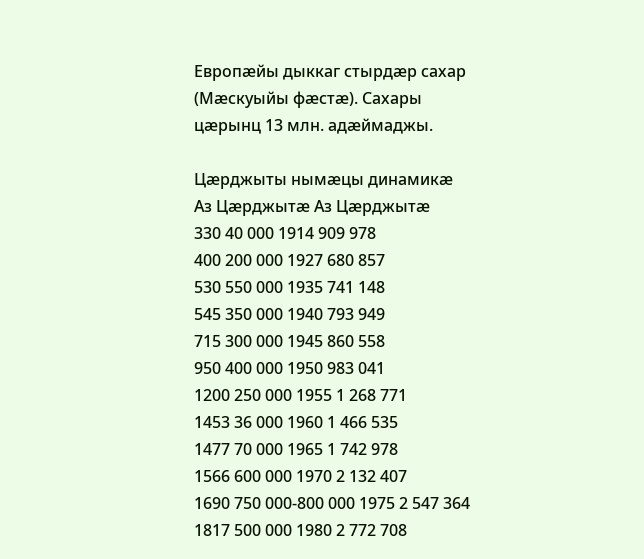Европæйы дыккаг стырдæр сахар (Мæскуыйы фæстæ). Сахары цæрынц 13 млн. адæймаджы.

Цæрджыты нымæцы динамикæ
Аз Цæрджытæ Аз Цæрджытæ
330 40 000 1914 909 978
400 200 000 1927 680 857
530 550 000 1935 741 148
545 350 000 1940 793 949
715 300 000 1945 860 558
950 400 000 1950 983 041
1200 250 000 1955 1 268 771
1453 36 000 1960 1 466 535
1477 70 000 1965 1 742 978
1566 600 000 1970 2 132 407
1690 750 000-800 000 1975 2 547 364
1817 500 000 1980 2 772 708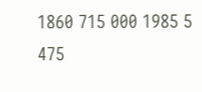1860 715 000 1985 5 475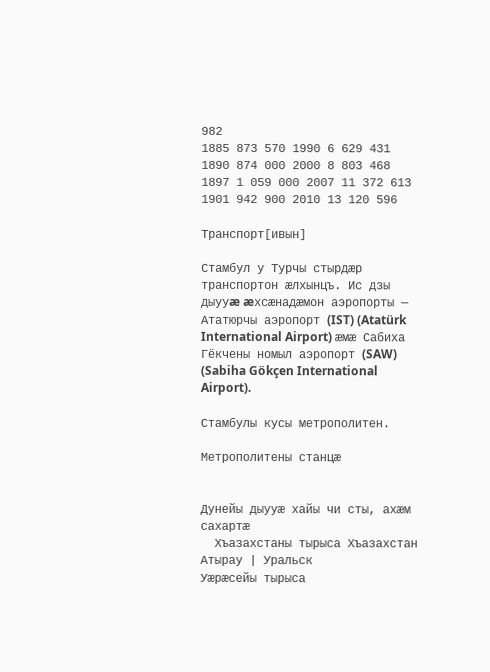982
1885 873 570 1990 6 629 431
1890 874 000 2000 8 803 468
1897 1 059 000 2007 11 372 613
1901 942 900 2010 13 120 596

Транспорт[ивын]

Стамбул у Турчы стырдæр транспортон æлхынцъ. Ис дзы дыууæ æхсæнадæмон аэропорты — Ататюрчы аэропорт (IST) (Atatürk International Airport) æмæ Сабиха Гёкчены номыл аэропорт (SAW) (Sabiha Gökçen International Airport).

Стамбулы кусы метрополитен.

Метрополитены станцæ


Дунейы дыууæ хайы чи сты, ахæм сахартæ
  Хъазахстаны тырыса Хъазахстан   Атырау | Уральск
Уæрæсейы тырыса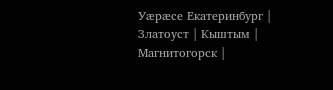Уæрæсе Екатеринбург | Златоуст | Кыштым | Магнитогорск |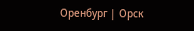Оренбург | Орск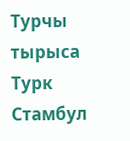Турчы тырыса Турк Стамбул